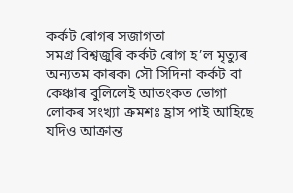কর্কট ৰোগৰ সজাগতা
সমগ্র বিশ্বজুৰি কর্কট ৰোগ হ’ল মৃত্যুৰ অন্যতম কাৰক৷ সৌ সিদিনা কর্কট বা কেঞ্চাৰ বুলিলেই আতংকত ভোগা লোকৰ সংখ্যা ক্রমশঃ হ্রাস পাই আহিছে যদিও আক্রান্ত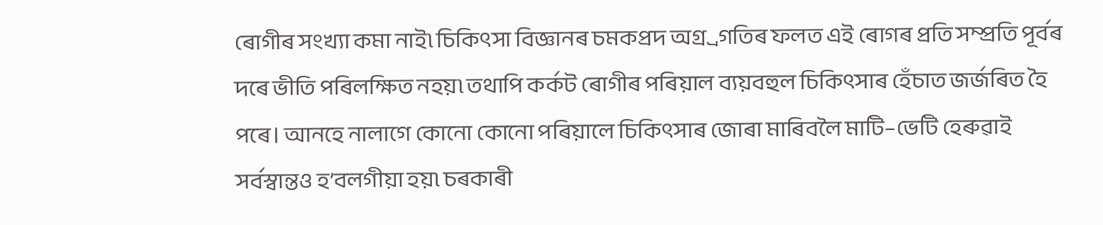ৰোগীৰ সংখ্যা কমা নাই৷ চিকিৎসা বিজ্ঞানৰ চমকপ্রদ অগ্র্রগতিৰ ফলত এই ৰোগৰ প্রতি সম্প্রতি পূর্বৰ দৰে ভীতি পৰিলক্ষিত নহয়৷ তথাপি কর্কট ৰোগীৰ পৰিয়াল ব্যয়বহুল চিকিৎসাৰ হেঁচাত জর্জৰিত হৈ পৰে। আনহে নালাগে কোনো কোনো পৰিয়ালে চিকিৎসাৰ জোৰা মাৰিবলৈ মাটি–ভেটি হেৰুৱাই সর্বস্বান্তও হ’বলগীয়া হয়৷ চৰকাৰী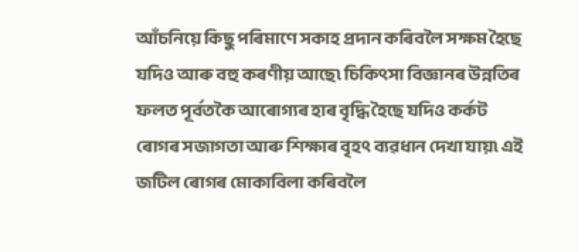আঁচনিয়ে কিছু পৰিমাণে সকাহ প্রদান কৰিবলৈ সক্ষম হৈছে যদিও আৰু বহু কৰণীয় আছে৷ চিকিৎসা বিজ্ঞানৰ উন্নতিৰ ফলত পূর্বতকৈ আৰোগ্যৰ হাৰ বৃদ্ধি হৈছে যদিও কর্কট ৰোগৰ সজাগতা আৰু শিক্ষাৰ বৃহৎ ব্যৱধান দেখা যায়৷ এই জটিল ৰোগৰ মোকাবিলা কৰিবলৈ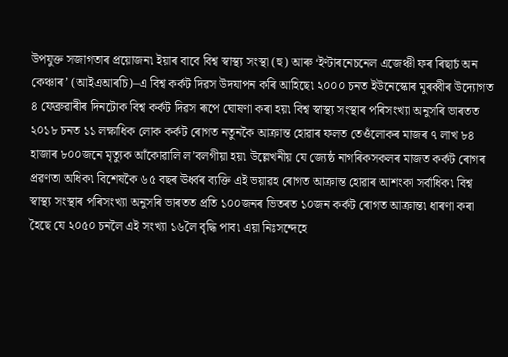উপযুক্ত সজাগতাৰ প্রয়োজন৷ ইয়াৰ বাবে বিশ্ব স্বাস্থ্য সংস্থা (হু) আৰু ‘ইণ্টাৰনেচনেল এজেঞ্চী ফৰ ৰিছার্চ অন কেঞ্চাৰ’ (আইএআৰচি)–এ বিশ্ব কর্কট দিৱস উদযাপন কৰি আহিছে৷ ২০০০ চনত ইউনেস্কোৰ মুৰব্বীৰ উদ্যোগত ৪ ফেব্রুৱাৰীৰ দিনটোক বিশ্ব কর্কট দিৱস ৰূপে ঘোষণা কৰা হয়৷ বিশ্ব স্বাস্থ্য সংস্থাৰ পৰিসংখ্যা অনুসৰি ভাৰতত ২০১৮ চনত ১১ লক্ষাধিক লোক কর্কট ৰোগত নতুনকৈ আক্রান্ত হোৱাৰ ফলত তেওঁলোকৰ মাজৰ ৭ লাখ ৮৪ হাজাৰ ৮০০জনে মৃত্যুক আঁকোৱালি ল’বলগীয়া হয়৷ উল্লেখনীয় যে জ্যেষ্ঠ নাগৰিকসকলৰ মাজত কর্কট ৰোগৰ প্রৱণতা অধিক৷ বিশেষকৈ ৬৫ বছৰ ঊর্ধ্বৰ ব্যক্তি এই ভয়াৱহ ৰোগত আক্রান্ত হোৱাৰ আশংকা সর্বাধিক৷ বিশ্ব স্বাস্থ্য সংস্থাৰ পৰিসংখ্যা অনুসৰি ভাৰতত প্রতি ১০০জনৰ ভিতৰত ১০জন কর্কট ৰোগত আক্রান্ত৷ ধাৰণা কৰা হৈছে যে ২০৫০ চনলৈ এই সংখ্যা ১৬লৈ বৃদ্ধি পাব৷ এয়া নিঃসন্দেহে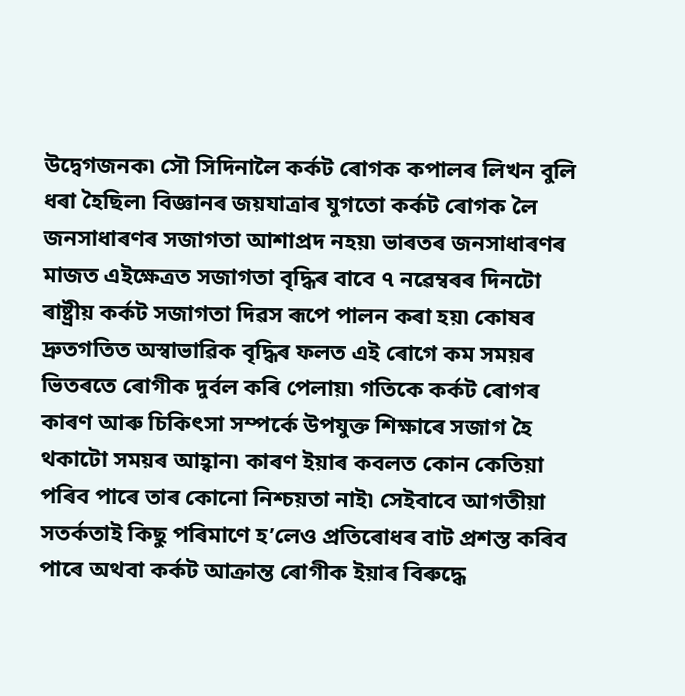উদ্বেগজনক৷ সৌ সিদিনালৈ কর্কট ৰোগক কপালৰ লিখন বুলি ধৰা হৈছিল৷ বিজ্ঞানৰ জয়যাত্রাৰ যুগতো কর্কট ৰোগক লৈ জনসাধাৰণৰ সজাগতা আশাপ্রদ নহয়৷ ভাৰতৰ জনসাধাৰণৰ মাজত এইক্ষেত্রত সজাগতা বৃদ্ধিৰ বাবে ৭ নৱেম্বৰৰ দিনটো ৰাষ্ট্রীয় কর্কট সজাগতা দিৱস ৰূপে পালন কৰা হয়৷ কোষৰ দ্রুতগতিত অস্বাভাৱিক বৃদ্ধিৰ ফলত এই ৰোগে কম সময়ৰ ভিতৰতে ৰোগীক দুর্বল কৰি পেলায়৷ গতিকে কর্কট ৰোগৰ কাৰণ আৰু চিকিৎসা সম্পর্কে উপযুক্ত শিক্ষাৰে সজাগ হৈ থকাটো সময়ৰ আহ্বান৷ কাৰণ ইয়াৰ কবলত কোন কেতিয়া পৰিব পাৰে তাৰ কোনো নিশ্চয়তা নাই৷ সেইবাবে আগতীয়া সতর্কতাই কিছু পৰিমাণে হ’লেও প্রতিৰোধৰ বাট প্রশস্ত কৰিব পাৰে অথবা কর্কট আক্রান্ত ৰোগীক ইয়াৰ বিৰুদ্ধে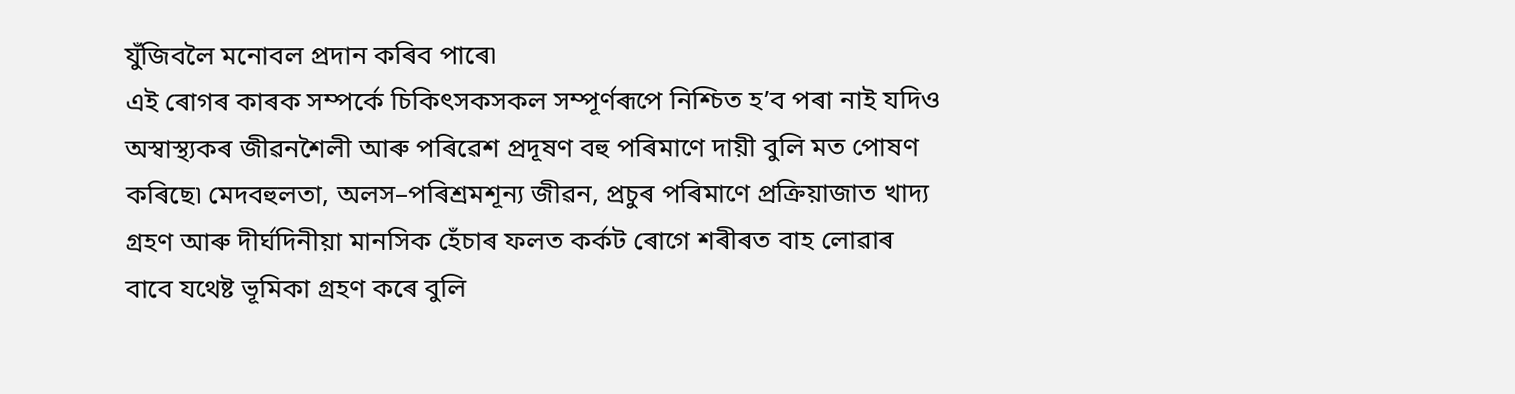যুঁজিবলৈ মনোবল প্রদান কৰিব পাৰে৷
এই ৰোগৰ কাৰক সম্পর্কে চিকিৎসকসকল সম্পূর্ণৰূপে নিশ্চিত হ’ব পৰা নাই যদিও অস্বাস্থ্যকৰ জীৱনশৈলী আৰু পৰিৱেশ প্রদূষণ বহু পৰিমাণে দায়ী বুলি মত পোষণ কৰিছে৷ মেদবহুলতা, অলস–পৰিশ্রমশূন্য জীৱন, প্রচুৰ পৰিমাণে প্রক্রিয়াজাত খাদ্য গ্রহণ আৰু দীর্ঘদিনীয়া মানসিক হেঁচাৰ ফলত কর্কট ৰোগে শৰীৰত বাহ লোৱাৰ বাবে যথেষ্ট ভূমিকা গ্রহণ কৰে বুলি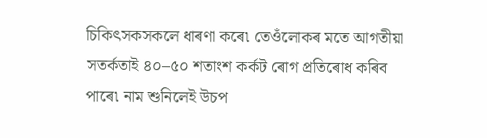চিকিৎসকসকলে ধাৰণা কৰে৷ তেওঁলোকৰ মতে আগতীয়া সতর্কতাই ৪০–৫০ শতাংশ কর্কট ৰোগ প্রতিৰোধ কৰিব পাৰে৷ নাম শুনিলেই উচপ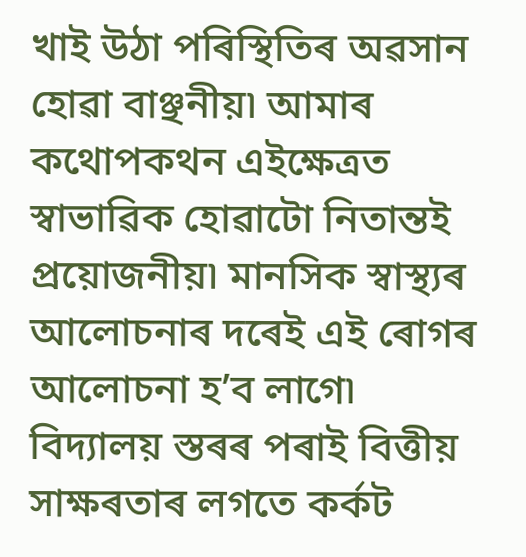খাই উঠা পৰিস্থিতিৰ অৱসান হোৱা বাঞ্ছনীয়৷ আমাৰ কথোপকথন এইক্ষেত্রত স্বাভাৱিক হোৱাটো নিতান্তই প্রয়োজনীয়৷ মানসিক স্বাস্থ্যৰ আলোচনাৰ দৰেই এই ৰোগৰ আলোচনা হ’ব লাগে৷ বিদ্যালয় স্তৰৰ পৰাই বিত্তীয় সাক্ষৰতাৰ লগতে কর্কট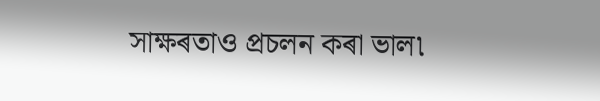সাক্ষৰতাও প্রচলন কৰা ভাল৷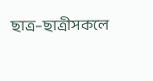ছাত্র–ছাত্রীসকলে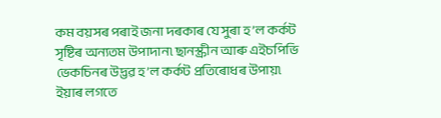কম বয়সৰ পৰাই জনা দৰকাৰ যে সুৰা হ’ল কর্কট সৃষ্টিৰ অন্যতম উপাদান৷ ছানস্ক্রীন আৰু এইচপিভি ভেকচিনৰ উদ্ভৱ হ’ল কর্কট প্রতিৰোধৰ উপায়৷ ইয়াৰ লগতে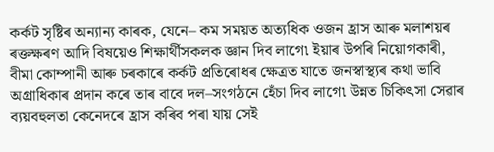কর্কট সৃষ্টিৰ অন্যান্য কাৰক, যেনে– কম সময়ত অত্যধিক ওজন হ্রাস আৰু মলাশয়ৰ ৰক্তক্ষৰণ আদি বিষয়েও শিক্ষার্থীসকলক জ্ঞান দিব লাগে৷ ইয়াৰ উপৰি নিয়োগকাৰী, বীমা কোম্পানী আৰু চৰকাৰে কর্কট প্রতিৰোধৰ ক্ষেত্রত যাতে জনস্বাস্থ্যৰ কথা ভাবি অগ্রাধিকাৰ প্রদান কৰে তাৰ বাবে দল–সংগঠনে হেঁচা দিব লাগে৷ উন্নত চিকিৎসা সেৱাৰ ব্যয়বহুলতা কেনেদৰে হ্রাস কৰিব পৰা যায় সেই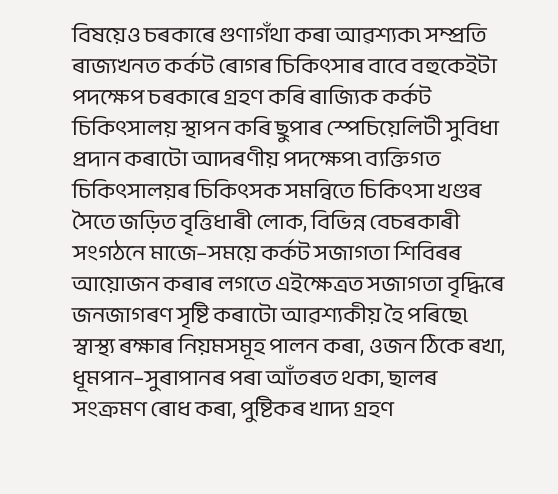বিষয়েও চৰকাৰে গুণাগঁথা কৰা আৱশ্যক৷ সম্প্রতি ৰাজ্যখনত কর্কট ৰোগৰ চিকিৎসাৰ বাবে বহুকেইটা পদক্ষেপ চৰকাৰে গ্রহণ কৰি ৰাজ্যিক কর্কট চিকিৎসালয় স্থাপন কৰি ছুপাৰ স্পেচিয়েলিটী সুবিধা প্রদান কৰাটো আদৰণীয় পদক্ষেপ৷ ব্যক্তিগত চিকিৎসালয়ৰ চিকিৎসক সমন্বিতে চিকিৎসা খণ্ডৰ সৈতে জড়িত বৃত্তিধাৰী লোক, বিভিন্ন বেচৰকাৰী সংগঠনে মাজে–সময়ে কর্কট সজাগতা শিবিৰৰ আয়োজন কৰাৰ লগতে এইক্ষেত্রত সজাগতা বৃদ্ধিৰে জনজাগৰণ সৃষ্টি কৰাটো আৱশ্যকীয় হৈ পৰিছে৷ স্বাস্থ্য ৰক্ষাৰ নিয়মসমূহ পালন কৰা, ওজন ঠিকে ৰখা, ধূমপান–সুৰাপানৰ পৰা আঁতৰত থকা, ছালৰ সংক্রমণ ৰোধ কৰা, পুষ্টিকৰ খাদ্য গ্রহণ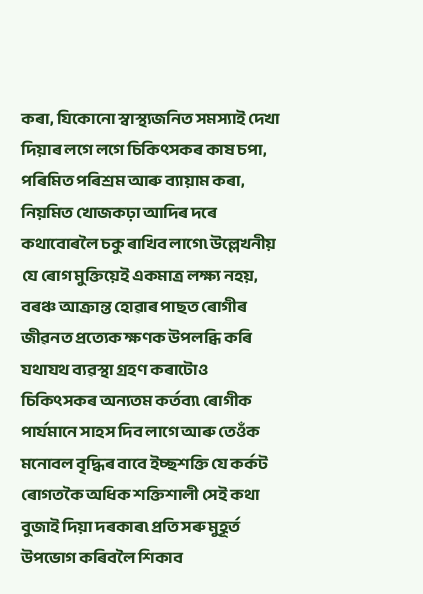কৰা, যিকোনো স্বাস্থ্যজনিত সমস্যাই দেখা দিয়াৰ লগে লগে চিকিৎসকৰ কাষ চপা, পৰিমিত পৰিশ্রম আৰু ব্যায়াম কৰা, নিয়মিত খোজকঢ়া আদিৰ দৰে কথাবোৰলৈ চকু ৰাখিব লাগে৷ উল্লেখনীয় যে ৰোগ মুক্তিয়েই একমাত্র লক্ষ্য নহয়, বৰঞ্চ আক্রান্ত হোৱাৰ পাছত ৰোগীৰ জীৱনত প্রত্যেক ক্ষণক উপলব্ধি কৰি যথাযথ ব্যৱস্থা গ্রহণ কৰাটোও চিকিৎসকৰ অন্যতম কর্তব্য৷ ৰোগীক পার্যমানে সাহস দিব লাগে আৰু তেওঁক মনোবল বৃদ্ধিৰ বাবে ইচ্ছশক্তি যে কর্কট ৰোগতকৈ অধিক শক্তিশালী সেই কথা বুজাই দিয়া দৰকাৰ৷ প্রতি সৰু মুহূর্ত উপভোগ কৰিবলৈ শিকাব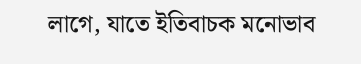লাগে, যাতে ইতিবাচক মনোভাব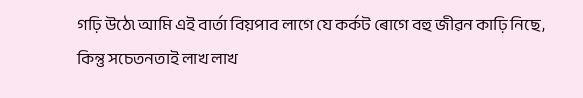গঢ়ি উঠে৷ আমি এই বার্তা বিয়পাব লাগে যে কর্কট ৰোগে বহু জীৱন কাঢ়ি নিছে, কিন্তু সচেতনতাই লাখ লাখ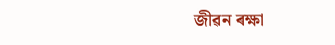জীৱন ৰক্ষা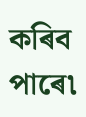কৰিব পাৰে৷